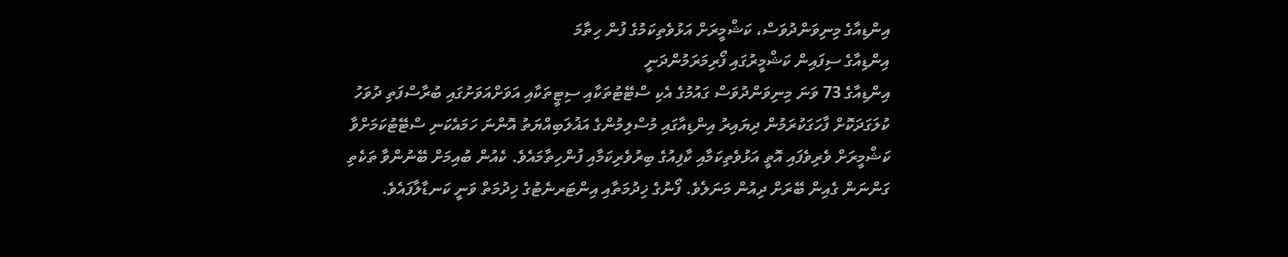އިންޑިއާގެ މިނިވަންދުވަސް، ކަޝްމީރަށް އަޅުވެތިކަމުގެ ފުން ހިތާމަ
އިންޑިއާގެ ސިފައިން ކަޝްމީރުގައި ފޯރިމަރަމުންދަނީ
އިންޑިއާގެ 73 ވަނަ މިނިވަންދުވަސް ގައުމުގެ އެކި ސްޓޭޓުތަކާއި ސިޓީތަކާއި އަވަށްއަވަށުގައި ބުރާސްފަތި ދުވަހު ކުލަގަދަކޮށް ފާހަގަކުރަމުން ދިޔައިރު އިންޑިއާގައި މުސްލިމުންގެ އަޣުލަބިއްޔަތު އޮންނަ ހަމައެކަނި ސްޓޭޓުކަމަށްވާ ކަޝްމީރަށް ވެރިވެފައި އޮތީ އަޅުވެތިކަމާއި ކާފިއުގެ ބިރުވެރިކަމާއި ފުންހިތާމައެވެ. ކެއުން ބުއިމަށް ބޭނުންވާ ތަކެތި ގަންނަން ގެއިން ބޭރަށް ދިއުން މަނަލެވެ. ފޯނުގެ ޚިދުމަތާއި އިންޓަރނެޓުގެ ޚިދުމަތް ވަނީ ކަނޑާލާފައެވެ.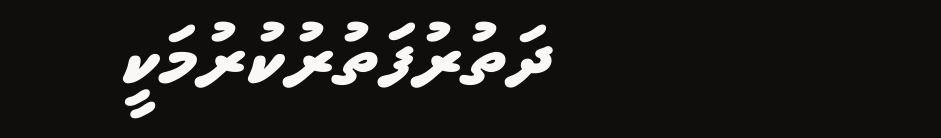ދަތުރުފަތުރުކުރުމަކީ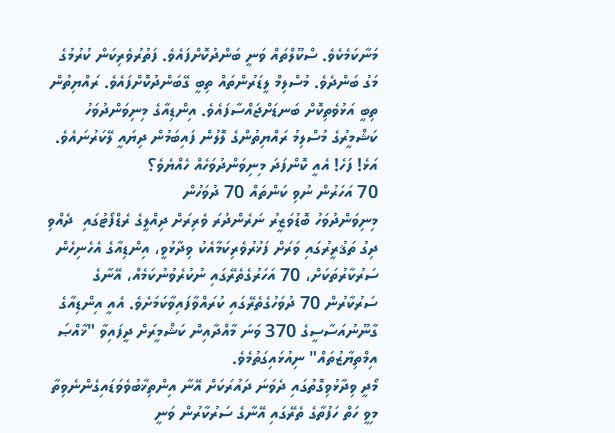މަނާކަމެކެވެ. ސްކޫލްތައް ވަނީ ބަންދުކޮށްފައެވެ. ފަތުރުވެރިކަން ކުރުމުގެ މަގު ބަންދެވެ. މުސްލިމް ލީޑަރުންތައް ތިބީ ގޭބަންދުކޮށްފައެވެ. ރައްޔިތުން ތިބީ އަޅުވެތިކޮށް ބަނޑަށްޖައްސާފައެވެ. އިންޑިއާގެ މިނިވަންދުވަހު ކަޝްމީރުގެ މުސްލިމު ރައްޔިތުންގެ ލޮލުން ފައިބަމުން ދިޔައީ ލޭކަރުނައެވެ. އަޅެ! ފަހެ! އެއީ ކޮންފަދަ މިނިވަންދުވަހެއް ހެއްޔެވެ؟
70 އަހަރުން ނުވި ކަންތައް 70 ދުވަހުން
މިނިވަންދުވަހު ބޮޑުވަޒީރު ނަރެންދުރަ ވެރިރަށް ދިއްލީގެ ރެޑްފޯޓުގައި  ދެއްވި ދިގު ތަޤުރީރުގައި ވަރަށް ފަޚުރުވެރިކަމާއެކު ވިދާޅުވީ، އިންޑިއާގެ އެހެނިހެން ސަރުކާރުތަކަށް، 70 އަހަރުގެތެރޭގައި ނުކުރެވުނުކަމެއް، އޭނާގެ ސަރުކާރުން 70 ދުވަހުގެތެރޭގައި ކުރައްވާފައިވާކަމަށެވެ. އެއީ އިންޑިއާގެ ގާނޫނުއަސާސީގެ 370 ވަނަ މާއްދާއިން ކަޝްމީރަށް ދީފައިވާ "ޚާއްޞަ އިމްތިޔާޒުތައް" ނިއުޅައިގަތުމެވެ.
މޯދީ ވިދާޅުވިގޮތުގައި ދެވަނަ ދައުރަކަށް އޭނާ އިންތިޚާބުވެވަޑައިގެންނެވިތާ މިވީ ހަތް ހަފުތާގެ ތެރޭގައި އޭނާގެ ސަރުކާރުން ވަނީ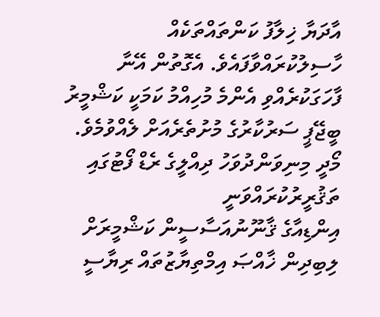އާދަޔާ ޚިލާފު ކަންތައްތަކެއް ހާސިލުކުރައްވާފައެވެ. އެގޮތުން އޭނާ ފާހަގަކުރެއްވި އެންމެ މުހިއްމު ކަމަކީ ކަޝްމީރު ބީޖޭޕީ ސަރުކާރުގެ މުށުތެރެއަށް ލެއްވުމެވެ.
މޯދީ މިނިވަންދުވަހު ދިއްލީގެ ރެޑް ފޯޓުގައި ތަޤުރީރުކުރައްވަނީ
އިންޑިއާގެ ޤާނޫނުއަސާސީން ކަޝްމީރަށް ލިބިދިން ޚާއްޞަ އިމްތިޔާޒުތައް ރިޔާސީ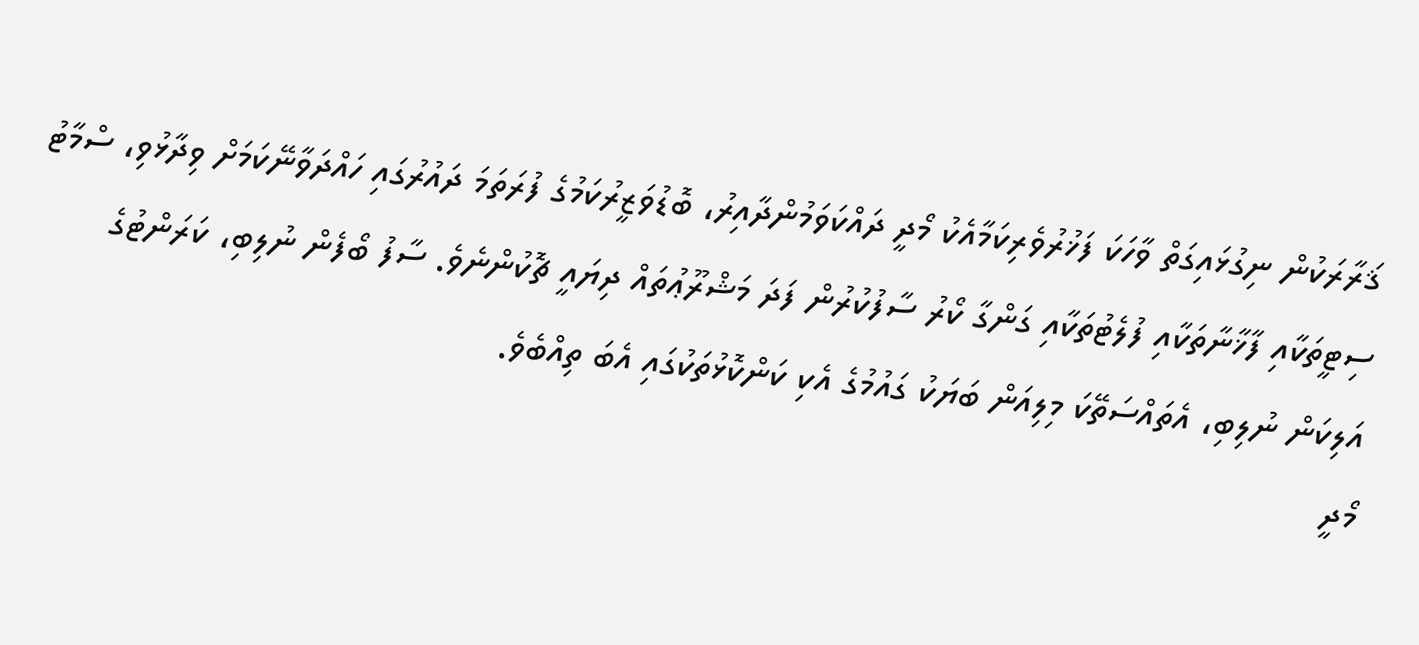ޤަރާރަކުން ނިގުޅައިގަތް ވާހަކަ ފަޚުރުވެރިކަމާއެކު މޯދީ ދައްކަވަމުންދާއިރު، ބޮޑުވަޒީރުކަމުގެ ފުރަތަމަ ދައުރުގައި ހައްދަވާނޭކަމަށް ވިދާޅުވި، ސްމާޓު ސިޓީތަކާއި ފާޚާނާތަކާއި ފުލެޓުތަކާއި ގަންގާ ކޯރު ސާފުކުރުން ފަދަ މަޝްރޫޢުތައް ދިޔައީ ޗޮކުންނެވެ. ސާފު ބޯފެން ނުލިބި، ކަރަންޓުގެ އަލިކަން ނުލިބި، އެތައްސަތޭކަ މިލިއަން ބަޔަކު ގައުމުގެ އެކި ކަންކޮޅުތަކުގައި އެބަ ތިއްބެވެ.
މޯދީ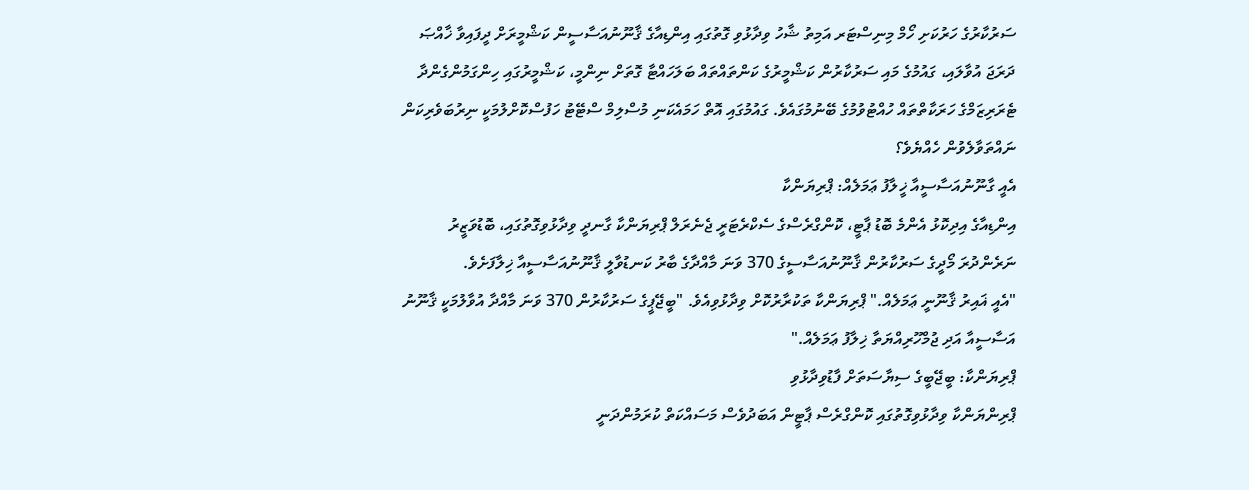ސަރުކާރުގެ ހަރުކަށި ހޯމް މިނިސްޓަރ އަމިތު ޝާހު ވިދާޅުވި ގޮތުގައި އިންޑިއާގެ ޤާނޫނުއަސާސީން ކަޝްމީރަށް ދީފައިވާ ޚާއްޞަ ދަރަޖަ އުވާލައި، ގައުމުގެ މައި ސަރުކާރުން ކަޝްމީރުގެ ކަންތައްތައް ބަލަހައްޓާ ގޮތަށް ނިންމީ، ކަޝްމީރުގައި ހިންގަމުންގެންދާ ޓެރަރިޒަމްގެ ހަރަކާތްތައް ހުއްޓުވުމުގެ ބޭނުމުގައެވެ. ގައުމުގައި އޮތް ހަމައެކަނި މުސްލިމް ސްޓޭޓު ހަފުސްކޮށްލުމަކީ ނިރުބަވެރިކަން ނައްތަވާލެވުން ހެއްޔެވެ؟
އެއީ ގާނޫނުއަސާސީއާ ޚީލާފު ޢަމަލެއް: ޕްރިޔަންކާ
އިންޑިއާގެ އިދިކޮޅު އެންމެ ބޮޑު ޕާޓީ، ކޮންގްރެސްގެ ސެކްރެޓަރީ ޖެނެރަލް ޕްރިޔަންކާ ގާނދީ ވިދާޅުވިގޮތުގައި، ބޮޑުވަޒީރު ނަރެންދުރަ މޯދީގެ ސަރުކާރުން ޤާނޫނުއަސާސީގެ 370 ވަނަ މާއްދާގެ ބާރު ކަނޑުވާލީ ޤާނޫނުއަސާސީއާ ޚިލާފަށެވެ.
"އެއީ ޣައިރު ޤާނޫނީ ޢަމަލެއް." ޕްރިޔަންކާ ތަކުރާރުކޮށް ވިދާޅުވިއެވެ. "ބީޖޭޕީގެ ސަރުކާރުން 370 ވަނަ މާއްދާ އުވާލުމަކީ ޤާނޫނު އަސާސީއާ އަދި ޖުމްހޫރިއްޔަތާ ޚިލާފު ޢަމަލެއް."
ޕްރިޔަންކާ: ބީޖޭބީގެ ސިޔާސަތަށް ފާޑުވިދާޅުވި
ޕްރިންޔަންކާ ވިދާޅުވިގޮތުގައި ކޮންގްރެސް ޕާޓީން އަބަދުވެސް މަސައްކަތް ކުރަމުންދަނީ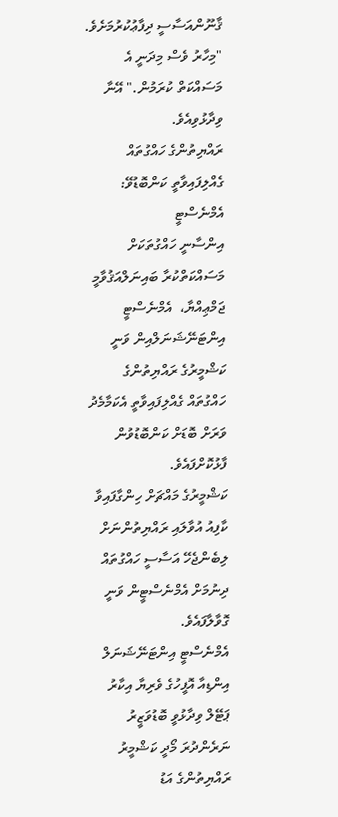ޤާނޫންއަސާސީ ދިފާޢުކުރުމަށެވެ.
"މިހާރު ވެސް މިދަނީ އެ މަސައްކަތް ކުރަމުން." އޭނާ ވިދާޅުވިއެވެ.
ރައްޔިތުންގެ ހައްގުތައް ގެއްލިފައިވާތީ ކަންބޮޑުވޭ: އެމްނެސްޓީ
އިންސާނީ ހައްގުތަކަށް މަސައްކަތްކުރާ ބައިނަލްއަޤުވާމީ ޖަމްޢިއްޔާ،  އެމްނެސްޓީ އިންޓަނޭޝަނަލްއިން ވަނީ ކަޝްމީރުގެ ރައްޔިތުންގެ ހައްގުތައް ގެއްލިފައިވާތީ އެކަމާމެދު ވަރަށް ބޮޑަށް ކަންބޮޑުވުން ފާޅުކޮށްފައެވެ.
ކަޝްމީރުގެ މައްޗަށް ހިންގާފައިވާ ކާފިއު އުވާލައި ރައްޔިތުންނަށް ލިބެންޖެހޭ އަސާސީ ހައްގުތައް ދިނުމަށް އެމްނެސްޓީން ވަނީ ގޮވާލާފައެވެ.
އެމްނެސްޓީ އިންޓަނޭޝަނަލް އިންޑިއާ އޮފީހުގެ ވެރިޔާ އިކާރު ޕަޓޭލް ވިދާޅުވީ ބޮޑުވަޒީރު ނަރެންދުރަ މޯދީ ކަޝްމީރު ރައްޔިތުންގެ އަޑު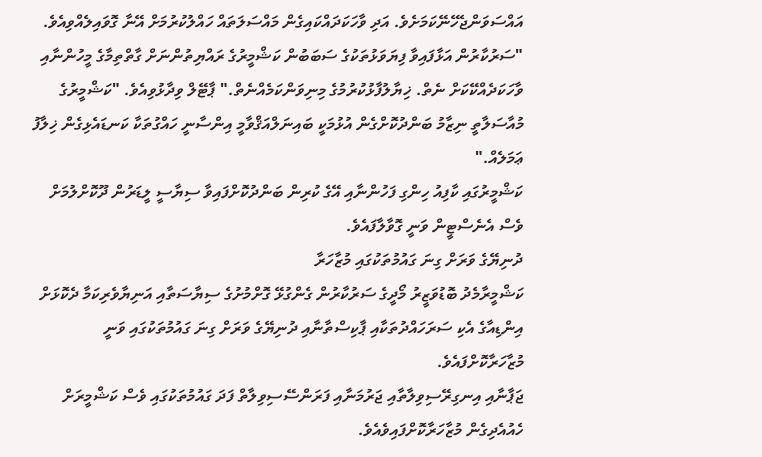އައްސަވަންޖެހޭނޭކަމަށެވެ. އަދި ވާހަކަދައްކައިގެން މައްސަލަތައް ހައްލުކުރުމަށް އޭނާ ގޮވައިލެއްވިއެވެ.
"ސަރުކާރުން އަޅާފައިވާ ފިޔަވަޅުތަކުގެ ސަބަބުން ކަޝްމީރުގެ ރައްޔިތުންނަށް ގާތްތިމާގެ މީހުންނާއި ވާހަކަދެއްކޭކަށް ނެތް. ޚިޔާލުފާޅުކުރުމުގެ މިނިވަންކަމެއްނެތް." ޕާޓޭލް ވިދާޅުވިއެވެ. "ކަޝްމީރުގެ މުއާސަލާތީ ނިޒާމު ބަންދުކޮށްގެން އުޅުމަކީ ބައިނަލްއަޤްވާމީ އިންސާނީ ހައްގުތަކާ ކަނޑައެޅިގެން ޚިލާފު ޢަމަލެއް."
ކަޝްމީރުގައި ކާފިއު ހިންގި ފަހުންނާއި އޭގެ ކުރިން ބަންދުކޮށްފައިވާ ސިޔާސީ ލީޑަރުން ދޫކޮށްލުމަށް ވެސް އެނެސްޓީން ވަނީ ގޮވާލާފައެވެ.
ދުނިޔޭގެ ވަރަށް ގިނަ ގައުމުތަކުގައި މުޒާހަރާ
ކަޝްމީރާމެދު ބޮޑުވަޒީރު މޯދީގެ ސަރުކާރުން ގެންގުޅޭ ގޮށްމުށުގެ ސިޔާސަތާއި އަނިޔާވެރިކަމާ ދެކޮޅަށް އިންޑިއާގެ އެކި ސަރަހައްދުތަކާއި ޕާކިސްތާނާއި ދުނިޔޭގެ ވަރަށް ގިނަ ގައުމުތަކުގައި ވަނީ މުޒާހަރާކޮށްފައެވެ.
ޖަޕާނާއި އިނގިރޭސިވިލާތާއި ޖަރުމަނާއި ފަރަންސޭސިވިލާތް ފަދަ ގައުމުތަކުގައި ވެސް ކަޝްމީރަށް ހެއުއެދިގެން މުޒާހަރާކޮށްފައިވެއެވެ.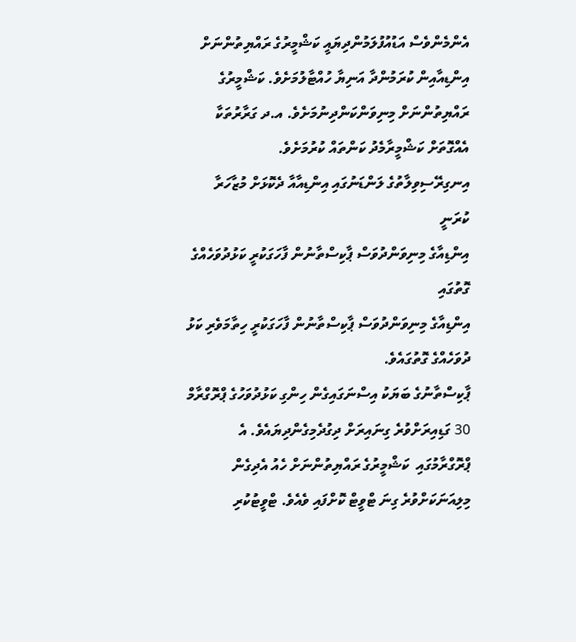އެންމެންވެސް އަޑުއުފުލަމުންދިޔައީ ކަޝްމީރުގެ ރައްޔިތުންނަށް އިންޑިއާއިން ކުރަމުންދާ އަނިޔާ ހުއްޓާލުމަށެވެ. ކަޝްމީރުގެ ރައްޔިތުންނަށް މިނިވަންކަންދިނުމަށެވެ. އ.ދ ގަރާރުތަކާ އެއްގޮތަށް ކަޝްމީރާމެދު ކަންތައް ކުރުމަށެވެ.
އިނގިރޭސިވިލާތުގެ ލަންޑަނުގައި އިންޑިއާއާ ދެކޮޅަށް މުޒާހަރާ ކުރަނީ
އިންޑިއާގެ މިނިވަންދުވަސް ޕާކިސްތާނުން ފާހަގަކުރީ ކަޅުދުވަހެއްގެ ގޮތުގައި
އިންޑިއާގެ މިނިވަންދުވަސް ޕާކިސްތާނުން ފާހަގަކުރީ ހިތާމަވެރި ކަޅު ދުވަހެއްގެ ގޮތުގައެވެ.
ޕާކިސްތާނުގެ ބަޔަކު އިސްނަގައިގެން ހިންގި ކަޅުދުވަހުގެ ޕްރޮގްރާމް 30 ގަޑިއިރަށްވުރެ ގިނައިރަށް ދިގުދެމިގެންދިޔައެވެ. އެ ޕްރޮގްރާމުގައި  ކަޝްމީރުގެ ރައްޔިތުންނަށް ހެއު އެދިގެން މިލިއަނަކަށްވުރެ ގިނަ ޓްވީޓް ކޮށްފައި ވެއެވެ. ޓްވީޓުކުރި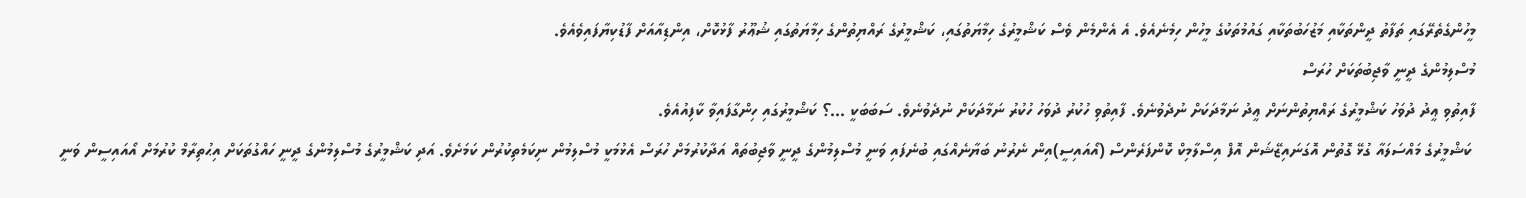މީހުންގެތެރޭގައި ތަފާތު ދީންތަކާއި މަޒުހަބުތަކާއި ގައުމުތަކުގެ މީހުން ހިމެނެއެވެ. އެ އެންމެން ވެސް ކަޝްމީރުގެ ހިމާޔަތުގައި، ކަޝްމީރުގެ ރައްޔިތުންގެ ހިމާޔަތުގައި ޝުޢޫރު ފާޅުކޮށް، އިންޑިއާއަށް ފާޑުކިޔާފައިވެއެވެ.
މުސްލިމުންގެ ދީނީ ވާޖިބުތަކަށް ހުރަސް
ފާއިތުވި ޢީދު ދުވަހު ކަޝްމީރުގެ ރައްޔިތުންނަށް ޢީދު ނަމާދަކަށް ނުދެވުނެވެ. ފާއިތުވި ހުކުރު ދުވަހު ހުކުރު ނަމާދަކަށް ނުދެވުނެވެ. ސަބަބަކީ ...؟ ކަޝްމީރުގައި ހިންގާފައިވާ ކާފިއުއެވެ.
 ކަޝްމީރުގެ މައްސަލައާ ގުޅޭ ގޮތުން އޮގަނައިޒޭޝަން އޮފް އިސްލާމިކް ކޮންފަރެންސް (އޯއައިސީ)އިން ނެރުނު ބަޔާނެއްގައި ބުނެފައި ވަނީ މުސްލިމުންގެ ދީނީ ވާޖިބުތައް އަދާކުރުމަށް ހުރަސް އެޅުމަކީ މުސްލިމުން ނިކަމެތިކުރުން ކަމަށެވެ. އަދި ކަޝްމީރުގެ މުސްލިމުންގެ ދީނީ ހައްގުތަކަށް އިޙުތިރާމް ކުރުމަށް އޯއައިސީން ވަނީ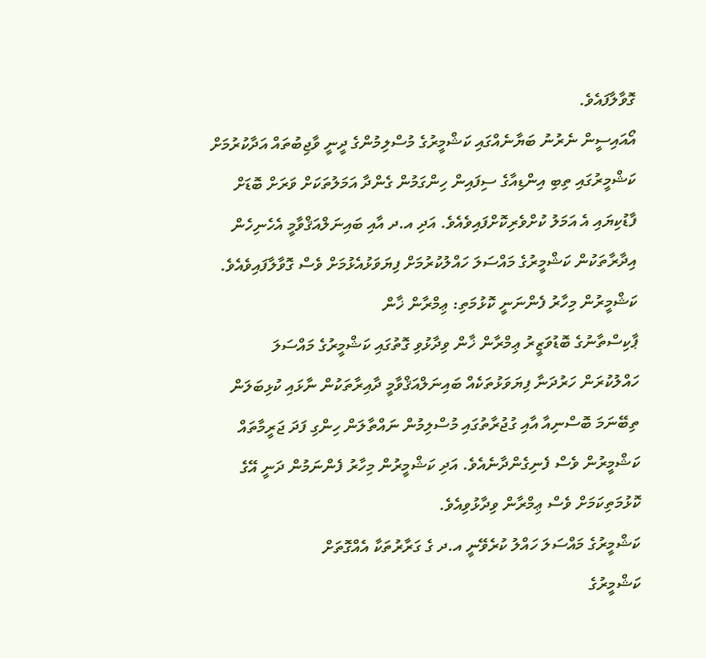ގޮވާލާފައެވެ.
އޯއައިސީން ނެރުނު ބަޔާނެއްގައި ކަޝްމީރުގެ މުސްލިމުންގެ ދީނީ ވާޖިބުތައް އަދާކުރުމަށް ކަޝްމީރުގައި ތިބި އިންޑިއާގެ ސިފައިން ހިންގަމުން ގެންދާ އަމަލުތަކަށް ވަރަށް ބޮޑަށް ފާޑުކިޔައި އެ އަމަލު ކުށްވެރިކޮށްފައިވެއެވެ. އަދި އ.ދ އާއި ބައިނަލްއަޤްވާމީ އެހެނިހެން އިދާރާތަކުން ކަޝްމީރުގެ މައްސަލަ ހައްލުކުރުމަށް ފިޔަވަޅުއެޅުމަށް ވެސް ގޮވާލާފައިވެއެވެ.
ކަޝްމީރުން މިހާރު ފެންނަނީ ކޮޅުމަތި: ޢިމްރާން ޚާން
ޕާކިސްތާނުގެ ބޮޑުވަޒީރު ޢިމްރާން ޚާން ވިދާޅުވި ގޮތުގައި ކަޝްމީރުގެ މައްސަލަ ހައްލުކުރަން ހަރުދަނާ ފިޔަވަޅުތަކެއް ބައިނަލްއަޤްވާމީ ދާއިރާތަކުން ނާޅައި ކުޅިބަލަން ތިބޭނަމަ ބޮސްނިއާ އާއި ގުޖުރާތުގައި މުސްލިމުން ނައްތާލަން ހިންގި ފަދަ ޖަރީމާތައް ކަޝްމީރުން ވެސް ފެނިގެންދާނެއެވެ. އަދި ކަޝްމީރުން މިހާރު ފެންނަމުން ދަނީ އޭގެ ކޮޅުމަތިކަމަށް ވެސް ޢިމްރާން ވިދާޅުވިއެވެ.
ކަޝްމީރުގެ މައްސަލަ ހައްލު ކުރެވޭނީ އ.ދ ގެ ގަރާރުތަކާ އެއްގޮތަށް
ކަޝްމީރުގެ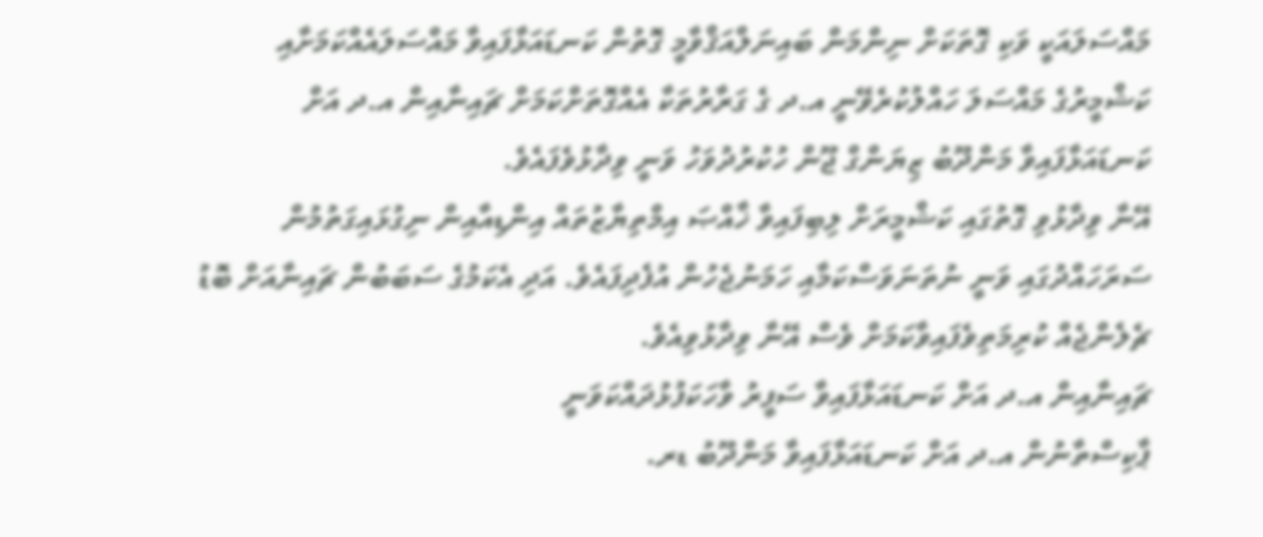މައްސަލައަކީ ވަކި ގޮތަކަށް ނިންމަން ބައިނަލްއަޤްވާމީ ގޮތުން ކަނޑައަޅާފައިވާ މައްސަލައެއްކަމަށާއި ކަޝްމީރުގެ މައްސަލަ ހައްލުކުރެވޭނީ އ.ދ ގެ ގަރާރުތަކާ އެއްގޮތަށްކަމަށް ޗައިނާއިން އ.ދ އަށް ކަނޑައަޅާފައިވާ މަންދޫބު ޒިޔަންގް ޖޫން ހުކުރުދުވަހު ވަނީ ވިދާޅުވެފައެވެ.
އޭނާ ވިދާޅުވި ގޮތުގައި ކަޝްމީރަށް ލިބިފައިވާ ޚާއްޞަ އިމްތިޔާޒުތައް އިންޑިއާއިން ނިގުޅައިގަތުމުން ސަރަހައްދުގައި ވަނީ ނުތަނަވަސްކަމާއި ހަމަނުޖެހުން އުފެދިފައެވެ. އަދި އެކަމުގެ ސަބަބުން ޗައިނާއަށް ބޮޑު ޗެލެންޖެއް ކުރިމަތިވެފައިވާކަމަށް ވެސް އޭނާ ވިދާޅުވިއެވެ.
ޗައިނާއިން އ.ދ އަށް ކަނޑައަޅާފައިވާ ސަފީރު ވާހަކަފުޅުދައްކަވަނީ
ޕާކިސްތާނުން އ.ދ އަށް ކަނޑައަޅާފައިވާ މަންދޫބު ޑރ.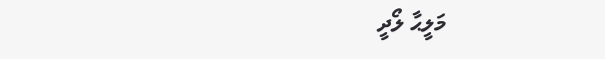މަލީޙާ ލޯދީ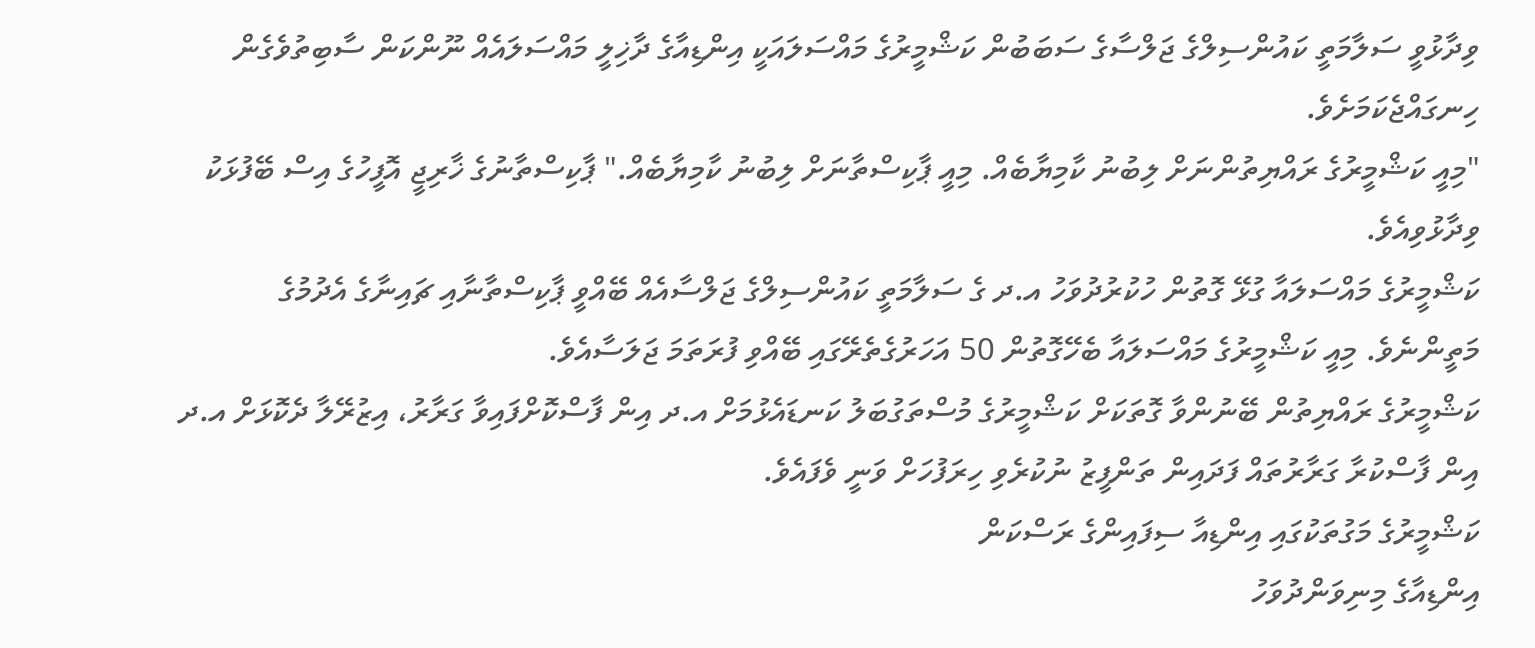ވިދާޅުވީ ސަލާމަތީ ކައުންސިލްގެ ޖަލްސާގެ ސަބަބުން ކަޝްމީރުގެ މައްސަލައަކީ އިންޑިއާގެ ދާޚިލީ މައްސަލައެއް ނޫންކަން ސާބިތުވެގެން ހިނގައްޖެކަމަށެވެ.
"މިއީ ކަޝްމީރުގެ ރައްޔިތުންނަށް ލިބުނު ކާމިޔާބެއް. މިއީ ޕާކިސްތާނަށް ލިބުނު ކާމިޔާބެއް." ޕާކިސްތާނުގެ ޚާރިޖީ އޮފީހުގެ އިސް ބޭފުޅަކު ވިދާޅުވިއެވެ.
ކަޝްމީރުގެ މައްސަލައާ ގުޅޭ ގޮތުން ހުކުރުދުވަހު އ.ދ ގެ ސަލާމަތީ ކައުންސިލްގެ ޖަލްސާއެއް ބޭއްވީ ޕާކިސްތާނާއި ޗައިނާގެ އެދުމުގެ މަތީންނެވެ. މިއީ ކަޝްމީރުގެ މައްސަލައާ ބެހޭގޮތުން 50 އަހަރުގެތެރޭގައި ބޭއްވި ފުރަތަމަ ޖަލަސާއެވެ.
ކަޝްމީރުގެ ރައްޔިތުން ބޭނުންވާ ގޮތަކަށް ކަޝްމީރުގެ މުސްތަގުބަލު ކަނޑައެޅުމަށް އ.ދ އިން ފާސްކޮށްފައިވާ ގަރާރު، އިޒުރޭލާ ދެކޮޅަށް އ.ދ އިން ފާސްކުރާ ގަރާރުތައް ފަދައިން ތަންފީޒު ނުކުރެވި ހިރަފުހަށް ވަނީ ވެފައެވެ.
ކަޝްމީރުގެ މަގުތަކުގައި އިންޑިއާ ސިފައިންގެ ރަސްކަން
އިންޑިއާގެ މިނިވަންދުވަހު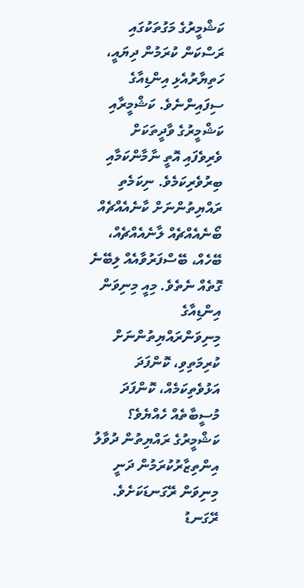ކަޝްމީރުގެ މަގުތަކުގައި ރަސްކަން ކުރަމުން ދިޔައީ، ހަތިޔާރުއެޅި އިންޑިއާގެ ސިފައިންނެވެ. ކަޝްމީރާއި ކަޝްމީރުގެ ވާދީތަކަށް ވެރިވެފައި އޮތީ ނާމާންކަމާއި ބިރުވެރިކަމެވެ. ނިކަމެތި ރައްޔިތުންނަށް ކާނެއެއްޗެއް ބޯނެއެއްޗެއް ލާނެއެއްޗެއް، ބޭހެއް، ބޭސްފަރުވާއެއް ލިބޭނެ ގޮތެއް ނެތެވެ. މިއީ މިނިވަން އިންޑިއާގެ މިނިވަންރައްޔިތުންނަށް ކުރިމަތިވި، ކޮންފަދަ އަޅުވެތިކަމެއް، ކޮންފަދަ މުސީބާތެއް ހެއްޔެވެ؟
ކަޝްމީރުގެ ރައްޔިތުން ދުވާލު އިންތިޒާރުކުރަމުން ދަނީ މިނިވަން ރޭގަނޑަކަށެވެ. ރޭގަނޑު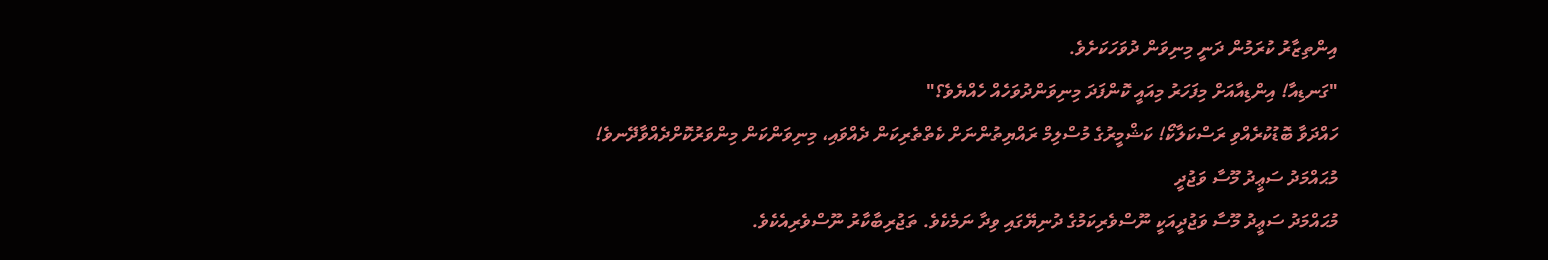އިންތިޒާރު ކުރަމުން ދަނީ މިނިވަން ދުވަހަކަށެވެ.
"ގަނޑިއާ! އިންޑިއާއަށް މިފަހަރު މިއައީ ކޮންފަދަ މިނިވަންދުވަހެއް ހެއްޔެވެ؟"
ހައްދަވާ ބޮޑުކުރެއްވި ރަސްކަލާކޯ! ކަޝްމީރުގެ މުސްލިމް ރައްޔިތުންނަށް ކެތްތެރިކަން ދެއްވައި، މިނިވަންކަން މިންވަރުކޮށްދެއްވާދޭނވެ!
މުޙައްމަދު ސަޢީދު މޫސާ ވަޖުދީ
މުޙައްމަދު ސަޢީދު މޫސާ ވަޖުދީއަކީ ނޫސްވެރިކަމުގެ ދުނިޔޭގައި ވިދާ ނަމެކެވެ. ތަޖުރިބާކާރު ނޫސްވެރިއެކެވެ.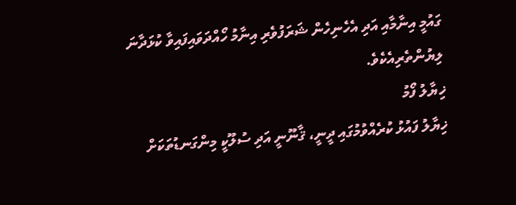ގައުމީ އިނާމާއި އަދި އެހެނިހެން ޝަރަފުވެރި އިނާމު ހޯއްދަވައިފައިވާ ކުޅަދާނަ ލިޔުންތެރިއެކެވެ.
ޚިޔާލު ފޯމު
ޚިޔާލު ފައުޅު ކުރެއްވުމުގައި ދީނީ، ޤާނޫނީ އަދި ސުލޫކީ މިންގަނޑުތަކަށް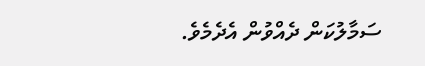ސަމާލުކަން ދެއްވުން އެދެމެވެ.